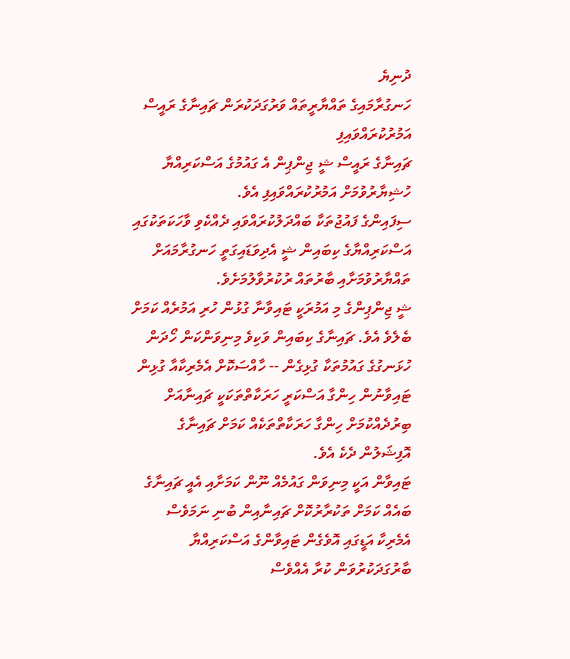ދުނިޔެ
ހަނގުރާމައިގެ ތައްޔާރީތައް ވަރުގަދަކުރަން ޗައިނާގެ ރައީސް އަމުރުކުރައްވައިފި
ޗައިނާގެ ރައީސް ޝީ ޖިންޕިން އެ ގައުމުގެ އަސްކަރިއްޔާ ހުޝިޔާރުވުމަށް އަމުރުކުރައްވައިފި އެވެ.
ސިފައިންގެ ފައުޖުތަކާ ބައްދަލުކުރައްވައި ދެއްކެވި ވާހަކަތަކުގައި އަސްކަރިއްޔާގެ ކިބައިން ޝީ އެދިވަޑައިގަތީ ހަނގުރާމައަށް ތައްޔާރުވުމަށާއި ބާރުތައް ރުކުރުވާލުމަށެވެ.
ޝީ ޖިންޕިންގެ މި އަމުރަކީ ޓައިވާނާ ގުޅުން ހުރި އަމުރެއް ކަމަށް ބެލެވެ އެވެ. ޗައިނާގެ ކިބައިން ވަކިވެ މިނިވަންކަން ހޯދަން ހުޅަނގުގެ ގައުމުތަކާ ގުޅިގެން -- ހާއްސަކޮށް އެމެރިކާއާ ގުޅިން ޓައިވާނުން ހިންގާ އަސްކަރީ ހަރަކާތްތަކަކީ ޗައިނާއަށް ބިރުދެއްކުމަށް ހިންގާ ހަރަކާތްތަކެއް ކަމަށް ޗައިނާގެ އޮފިޝަލުން ދެކެ އެވެ.
ޓައިވާން އަކީ މިނިވަން ގައުމެއް ނޫން ކަމަށާއި އެއީ ޗައިނާގެ ބައެއް ކަމަށް ތަކުރާރުކޮށް ޗައިނާއިން ބުނި ނަމަވެސް އެމެރިކާ އަޑީގައި އޮވެގެން ޓައިވާންގެ އަސްކަރިއްޔާ ބާރުގަދަކުރުވަން ކުރާ އެއްވެސް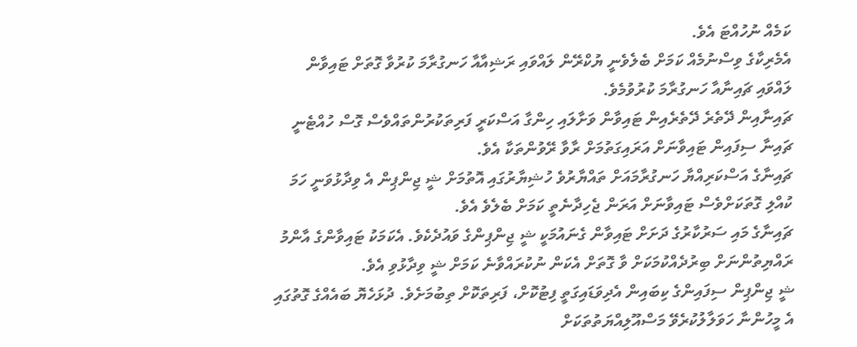ކަމެއް ނުހުއްޓަ އެވެ.
އެމެރިކާގެ ވިސްނުމެއް ކަމަށް ބެލެވެނީ ޔުކްރޭން ލައްވައި ރަޝިއާއާ ހަނގުރާމަ ކުރުވާ ގޮތަށް ޓައިވާން ލައްވައި ޗައިނާއާ ހަނގުރާމަ ކުރުވުމެވެ.
ޗައިނާއިން ދޭތެރެ ދޭތެރެއިން ޓައިވާން ވަށާލައި ހިންގާ އަސްކަރީ ފަރިތަކުރުންތައްވެސް ގޮސް ހުއްޓެނީ ޗައިނާ ސިފައިން ޓައިވާނަށް އަރައިގަތުމަށް ރާވާ ރޭވުންތަކާ އެވެ.
ޗައިނާގެ އަސްކަރިއްޔާ ހަނގުރާމައަށް ތައްޔާރުވެ ހުޝިޔާރުގައި އޮތުމަށް ޝީ ޖިންޕިން އެ ވިދާޅުވަނީ ހަމަ ކުއްލި ގޮތަކަށްވެސް ޓައިވާނަށް އަރަން ޖެހިދާނެތީ ކަމަށް ބެލެވެ އެވެ.
ޗައިނާގެ މައި ސަރުކާރުގެ ދަށަށް ޓައިވާން ގެނައުމަކީ ޝީ ޖިންޕިންގެ ވައުދެކެވެ. އެކަމަކު ޓައިވާންގެ އާންމު ރައްޔިތުންނަށް ބިރުދެއްކުމަކަށް ވާ ގޮތަށް އެކަން ނުކުރައްވާނެ ކަމަށް ޝީ ވިދާޅުވި އެވެ.
ޝީ ޖިންޕިން ސިފައިންގެ ކިބައިން އެދިވަޑައިގަތީ ފިޓުކޮށް، ފަރިތަކޮށް ތިބުމަށެވެ. ދުޅަހެޔޮ ބައެއްގެ ގޮތުގައި އެ މީހުންނާ ހަވަލާލުކުރެވޭ މަސްއޫލިއްޔަތުތަކަށް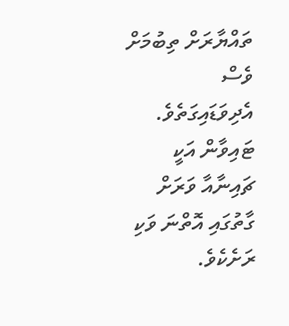ތައްޔާރަށް ތިބުމަށް ވެސް އެދިވަޑައިގަތެވެ.
ޓައިވާން އަކީ ޗައިނާއާ ވަރަށް ގާތުގައި އޮތްނަ ވަކި ރަށެކެވެ.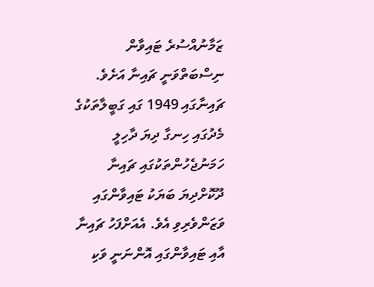ޒަމާނުއްސުރެ ޓައިވާން ނިސްބަތްވަނީ ޗައިނާ އަށެވެ.
ޗައިނާގައި 1949 ގައި ގަބީލާތަކުގެ މެދުގައި ހިނގާ ދިޔަ ދާހިލީ ހަމަނުޖެހުންތަކުގައި ޗައިނާ ދޫކޮށްދިޔަ ބަޔަކު ޓައިވާންގައި ވަޒަންވެރިވި އެވެ. އެއަށްފަހު ޗައިނާ އާއި ޓައިވާންގައި އޮންނަނީ ވަކި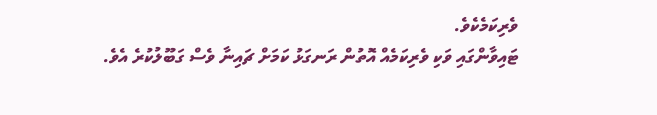ވެރިކަމެކެވެ.
ޓައިވާންގައި ވަކި ވެރިކަމެއް އޮތުން ރަނގަޅު ކަމަށް ޗައިނާ ވެސް ގަބޫލުކުރެ އެވެ.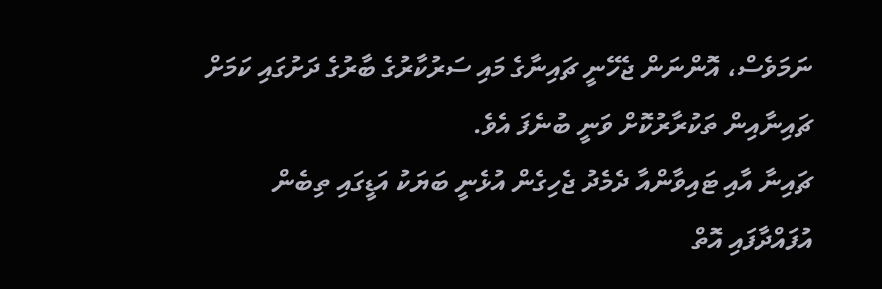ނަމަވެސް، އޮންނަން ޖެހޭނީ ޗައިނާގެ މައި ސަރުކާރުގެ ބާރުގެ ދަށުގައި ކަމަށް ޗައިނާއިން ތަކުރާރުކޮށް ވަނީ ބުނެފަ އެވެ.
ޗައިނާ އާއި ޓައިވާންއާ ދެމެދު ޖެހިގެން އުޅެނީ ބަޔަކު އަޑީގައި ތިބެން އުފައްދާފައި އޮތް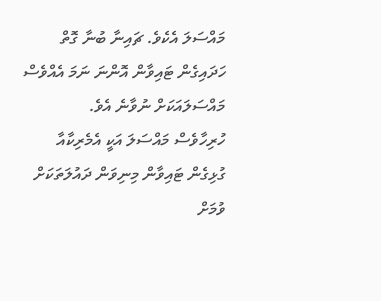މައްސަލަ އެކެވެ. ޗައިނާ ބުނާ ގޮތް ހަދައިގެން ޓައިވާން އޮންނަ ނަމަ އެއްވެސް މައްސަލައަކަށް ނުވާނެ އެވެ.
ހުރިހާވެސް މައްސަލަ އަކީ އެމެރިކާއާ ގުޅިގެން ޓައިވާން މިނިވަން ދައުލަތަކަށް ވުމަށް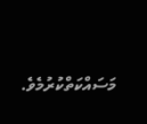މަސައްކަތްކުރުމެވެ.